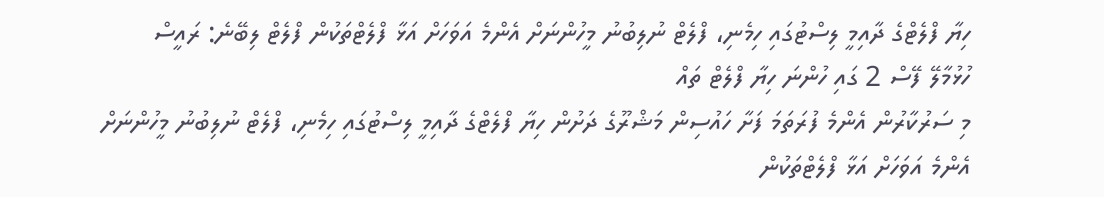ހިޔާ ފްލެޓްގެ ދާއިމީ ލިސްޓުގައި ހިމެނި، ފްލެޓް ނުލިބުނު މީހުންނަށް އެންމެ އަވަހަށް އަޅާ ފްލެޓްތަކުން ފްލެޓް ލިބޭނެ: ރައީސް
ހުޅުމާލޭ ފޭސް 2 ގައި ހުންނަ ހިޔާ ފްލެޓް ތައް
މި ސަރުކާރުން އެންމެ ފުރަތަމަ ފަށާ ހައުސިން މަޝްރޫގެ ދަށުން ހިޔާ ފްލެޓްގެ ދާއިމީ ލިސްޓުގައި ހިމެނި، ފްލެޓް ނުލިބުނު މީހުންނަށް އެންމެ އަވަހަށް އަޅާ ފްލެޓްތަކުން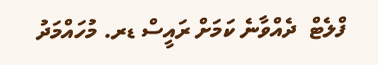ފްލެޓް  ދެއްވާނެ ކަމަށް ރައީސް ޑރ. މުހައްމަދު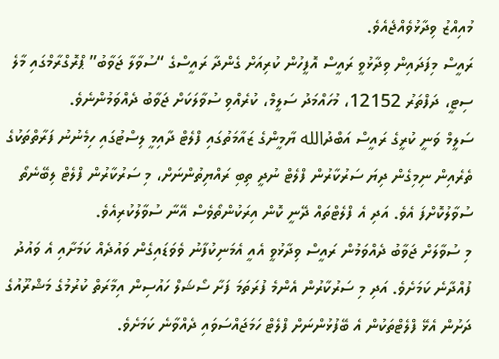މުއިއްޒު ވިދާޅުވެއްޖެއެވެ.
ރައީސް މިފަދައިން ވިދާޅުވީ ރައީސް އޮފީހުން ކުރިއަށް ގެންދާ ރައީސްގެ “ސުވާލާ ޖަވާބު” ޕްރޮގްރާމްގައި މާލެ ސިޓީ، ދަފްތަރު 12152، މުހައްމަދު ސަލީމް، ކުރެއްވި ސުވާލަކަށް ޖަވާބު ދެއްވަމުންނެވެ.
ސަލީމް ވަނީ ކުރީގެ ރައީސް އަބްދުالله ޔާމީންގެ ޒައާމަތުގައި ފްލެޓް ދާއިމީ ލިސްޓުގައި ހިމެނުނު ފަރާތްތަކުގެ ތެރެއިން ނިމިގެން ދިޔަ ސަރުކާރުން ފްލެޓް ނުދީ ތިބި ރައްޔިތުންނަށް، މި ސަރުކާރުން ފްލެޓް ލިބޭނެތޯ ސުވާލުކޮށްފަ އެވެ. އަދި އެ ފްލެޓްތައް ދޭނީ ކޮން އިރަކުންތޯވެސް އޭނާ ސުވާލުކުރިއެވެ.
މި ސުވާލަށް ޖަވާބު ދެއްވަމުން ރައީސް ވިދާޅުވީ އެއީ އެމަނިކުފާނު ވެވަޑައިގެން ވައުދެއް ކަމަށާއި އެ ވައުދު ފުއްދާނެ ކަމަށެވެ. އަދި މި ސަރުކާރުން އެންމެ ފުރަތަމަ ފަށާ ސޯޝަލް ހައުސިން އިމާރަތް ކުރުމުގެ މަޝްރޫއުގެ ދަށުން އެޅޭ ފްލެޓްތަކުން އެ ބޭފުޅުންނަށް ފްލެޓް ހަމަޖައްސަވައި ދެއްވާނެ ކަމަށެވެ.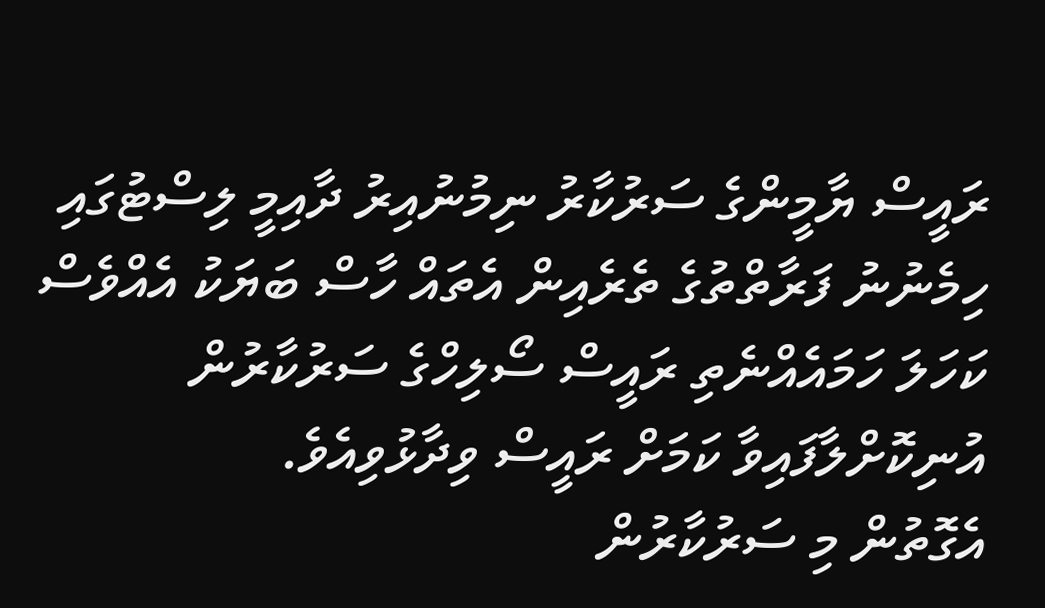ރައީސް ޔާމީންގެ ސަރުކާރު ނިމުނުއިރު ދާއިމީ ލިސްޓުގައި ހިމެނުނު ފަރާތްތުގެ ތެރެއިން އެތައް ހާސް ބަޔަކު އެއްވެސް ކަހަލަ ހަމައެއްނެތި ރައީސް ސޯލިހްގެ ސަރުކާރުން އުނިކޮށްލާފައިވާ ކަމަށް ރައީސް ވިދާޅުވިއެވެ.
އެގޮތުން މި ސަރުކާރުން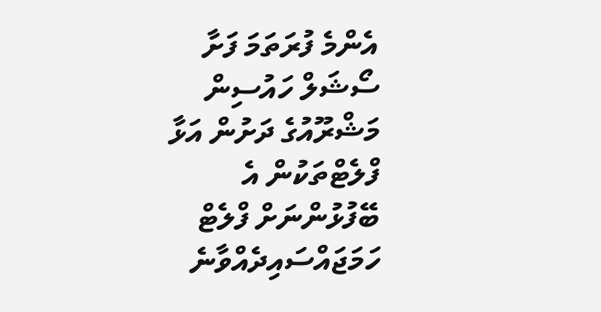އެންމެ ފުރަތަމަ ފަށާ ސޯޝަލް ހައުސިން މަޝްރޫއުގެ ދަށުން އަޅާ ފްލެޓްތަކުން އެ ބޭފުޅުންނަށް ފްލެޓް ހަމަޖައްސައިދެއްވާނެ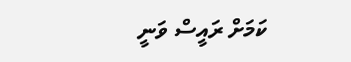ކަމަށް ރައީސް ވަނީ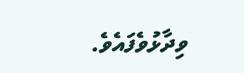ވިދާޅުވެފައެވެ.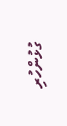ގުޅުންހުރި